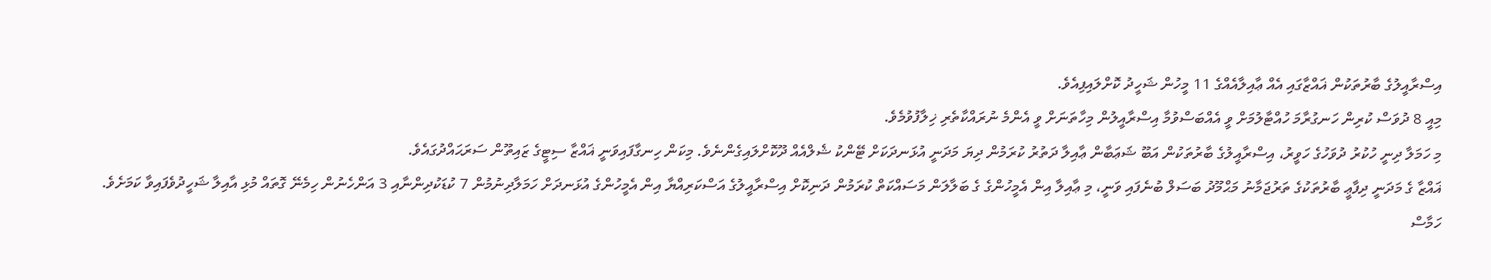އިސްރާއީލުގެ ބާރުތަކުން ޣައްޒާގައި އެއް ޢާއިލާއެއްގެ 11 މީހުން ޝަހީދު ކޮށްލައިފިއެވެ.
މިއީ 8 ދުވަސް ކުރިން ހަނގުރާމަ ހުއްޓާލުމަށް ވީ އެއްބަސްވުމާ އިސްރާއީލުން މިހާތަނަށް ވީ އެންމެ ނުރައްކާތެރި ޚިލާފުވުމެވެ.
މި ހަމަލާ ދިނީ ހުކުރު ދުވަހުގެ ހަވީރު، އިސްރާއީލުގެ ބާރުތަކުން އަބޫ ޝަޢަބާން ޢާއިލާ ދަތުރު ކުރަމުން ދިޔަ މަދަނީ އުޅަނދަކަށް ޓޭންކު ޝެލްއެއް ދޫކޮށްލައިގެންނެވެ. މިކަން ހިނގާފައިވަނީ ޣައްޒާ ސިޓީގެ ޒައިތޫން ސަރަޙައްދުގައެވެ.
ޣައްޒާ ގެ މަދަނީ ދިފާޢީ ބާރުތަކުގެ ތަރުޖަމާނު މަޙްމޫދު ބަސަލް ބުނެފައި ވަނީ، މި ޢާއިލާ އިން އެމީހުންގެ ގެ ބަލާލަން މަސައްކަތް ކުރަމުން ދަނިކޮށް އިސްރާއީލުގެ އަސްކަރިއްޔާ އިން އެމީހުންގެ އުޅަނދަށް ހަމަލާދިނުމުން 7 ކުޑަކުދިންނާއި 3 އަންހެނުން ހިމެނޭ ގޮތައް މުޅި އާއިލާ ޝަހީދުވެފައިވާ ކަމަށެވެ.
ހަމާސް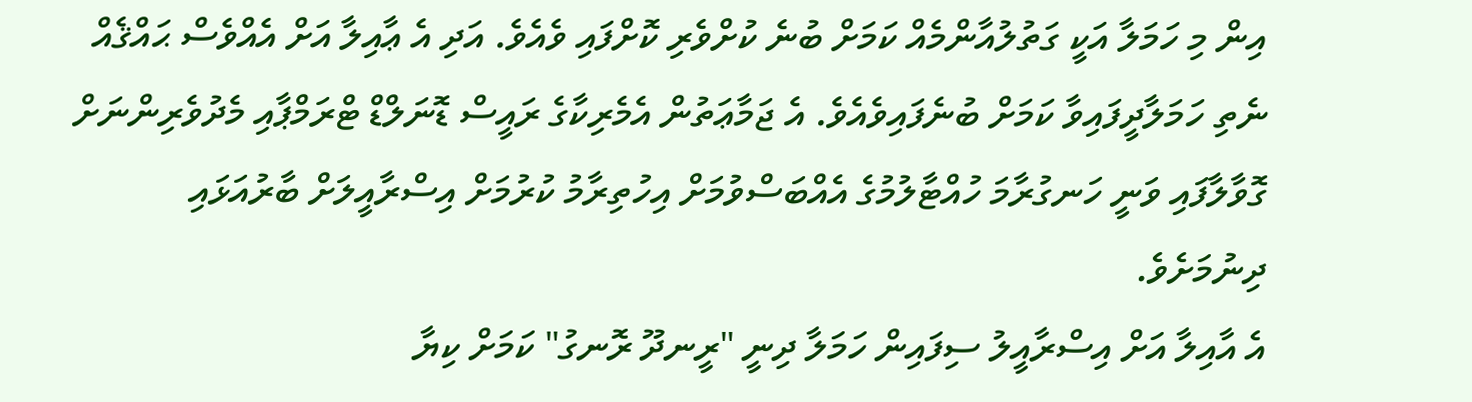އިން މި ހަމަލާ އަކީ ގަތުލުއާންމެއް ކަމަށް ބުނެ ކުށްވެރި ކޮށްފައި ވެއެވެ. އަދި އެ ޢާއިލާ އަށް އެއްވެސް ޙައްޤެއް ނެތި ހަމަލާދީފައިވާ ކަމަށް ބުނެފައިވެއެވެ. އެ ޖަމާޢަތުން އެމެރިކާގެ ރައީސް ޑޮނަލްޑް ޓްރަމްޕާއި މެދުވެރިންނަށް ގޮވާލާފައި ވަނީ ހަނގުރާމަ ހުއްޓާލުމުގެ އެއްބަސްވުމަށް އިހުތިރާމު ކުރުމަށް އިސްރާއީލަށް ބާރުއަޅައި ދިނުމަށެވެ.
އެ އާއިލާ އަށް އިސްރާއީލު ސިފައިން ހަމަލާ ދިނީ "ރީނދޫ ރޮނގު" ކަމަށް ކިޔާ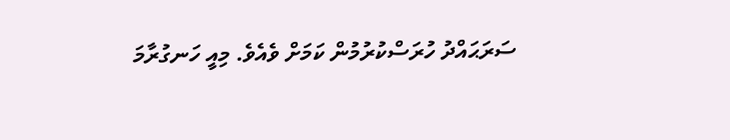ސަރަޙައްދު ހުރަސްކުރުމުން ކަމަށް ވެއެވެ. މިއީ ހަނގުރާމަ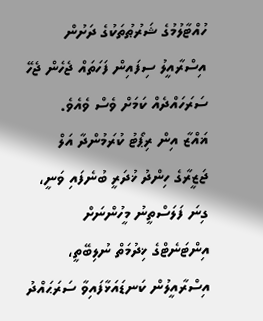ހުއްޓާލުމުގެ ޝަރުޠުތަކުގެ ދަށުން އިސްރާއީލު ސިފައިން ފަހަތައް ޖެހެން ޖެހޭ ސަރަހައްދެއް ކަމަށް ވެސް ވެއެވެ.
ޣައްޒާ އިން ރިޕޯޓު ކުރަމުންދާ އަލް ޖަޒީރާގެ ހިންދު ޚުދަރީ ބުނެފައި ވަނީ، ގިނަ ފަލަސްތީނު މީހުންނަށް އިންޓަނެޓްގެ ޚިދުމަތް ނުލިބޭތީ، އިސްރާއީލުން ކަނޑައަޅާފައިވާ ސަރަޙައްދު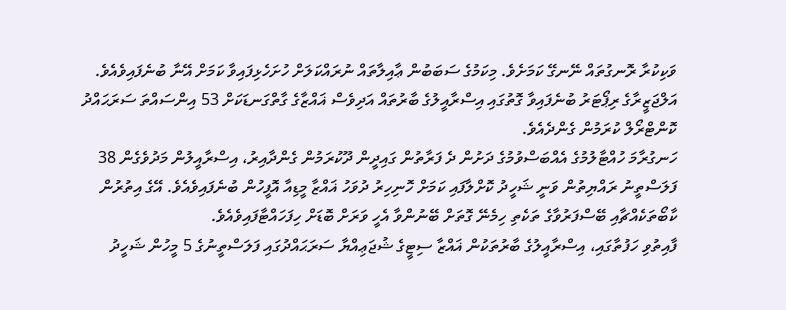ވަކިކުރާ ރޮނގުތައް ނޭނގޭ ކަމަށެވެ. މިކަމުގެ ސަބަބުން ޢާއިލާތައް ނުރައްކަލަށް ހުށަހެޅިފައިވާ ކަމަށް އޭނާ ބުނެފައިވެއެވެ.
އަލްޖަޒީރާގެ ރިޕޯޓަރު ބުނެފައިވާ ގޮތުގައި އިސްރާއީލުގެ ބާރުތައް އަދިވެސް ޣައްޒާގެ ގާތްގަނޑަކަށް 53 އިންސައްތަ ސަރަޙައްދު ކޮންޓްރޯލް ކުރަމުން ގެންދެއެވެ.
ހަނގުރާމަ ހުއްޓާލުމުގެ އެއްބަސްވުމުގެ ދަށުން ދެ ފަރާތުން ގައިދީން ދޫކުރަމުން ގެންދާއިރު، އިސްރާއީލުން މަދުވެގެން 38 ފަލަސްތީނު ރައްޔިތުން ވަނީ ޝަހީދު ކޮށްލާފައި ކަމަށް ހޮނިހިރު ދުވަހު ޣައްޒާ މީޑިއާ އޮފީހުން ބުނެފައިވެއެވެ. އޭގެ އިތުރުން ކާބޯތަކެއްޗާއި ބޭސްފަރުވާގެ ތަކެތި ހިމެނޭ ގޮތަށް ބޭނުންވާ އެހީ ވަރަށް ބޮޑަށް ހިފަހައްޓާފައިވެއެވެ.
ފާއިތުވި ހަފުތާގައި، އިސްރާއީލުގެ ބާރުތަކުން ޣައްޒާ ސިޓީގެ ޝުޖަޢިއްޔާ ސަރަޙައްދުގައި ފަލަސްތީނުގެ 5 މީހުން ޝަހީދު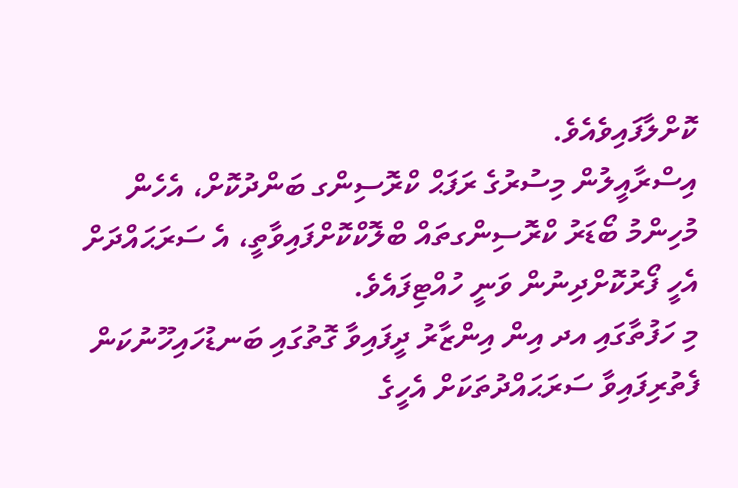ކޮށްލާފައިވެއެވެ.
އިސްރާއީލުން މިސުރުގެ ރަފަޙް ކްރޮސިންގ ބަންދުކޮށް، އެހެން މުހިންމު ބޯޑަރު ކްރޮސިންގތައް ބްލޮކްކޮށްފައިވާތީ، އެ ސަރަޙައްދަށް އެހީ ފޯރުކޮށްދިނުން ވަނީ ހުއްޓިފައެވެ.
މި ހަފުތާގައި އދ އިން އިންޒާރު ދީފައިވާ ގޮތުގައި ބަނޑުހައިހޫނުކަން ފެތުރިފައިވާ ސަރަޙައްދުތަކަށް އެހީގެ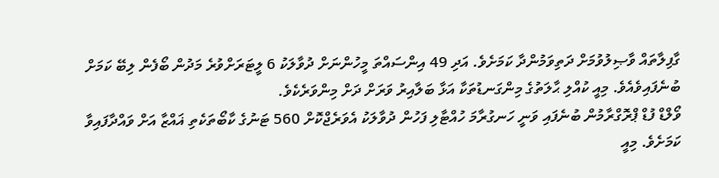ގާފިލާތައް ވާޞިލުވުމަށް ދަތިވަމުންދާ ކަމަށެވެ. އަދި 49 އިންސައްތަ މީހުންނަށް ދުވާލަކު 6 ލީޓަރަށްވުރެ މަދުން ބޯފެން ލިބޭ ކަމަށް ބުނެފައިވެއެވެ. މިއީ ކުއްލި ޙާލަތުގެ މިންގަނޑުތަކާ އަޅާ ބަލާއިރު ވަރަށް ދަށް މިންވަރެކެވެ.
ވޯލްޑް ފުޑް ޕްރޮގްރާމުން ބުނެފައި ވަނީ ހަނގުރާމަ ހުއްޓާލި ފަހުން ދުވާލަކު އެވަރެޖްކޮށް 560 ޓަނުގެ ކާބޯތަކެތި ޣައްޒާ އަށް ވައްދާފައިވާ ކަމަށެވެ. މިއީ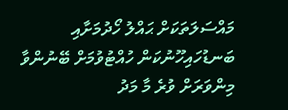މައްސަލަތަކަށް ޙައްލު ހޯދުމަށާއި ބަނޑުހައިހޫނުކަން ހުއްޓުވުމަށް ބޭނުންވާ މިންވަރަށް ވުރެ މާ މަދު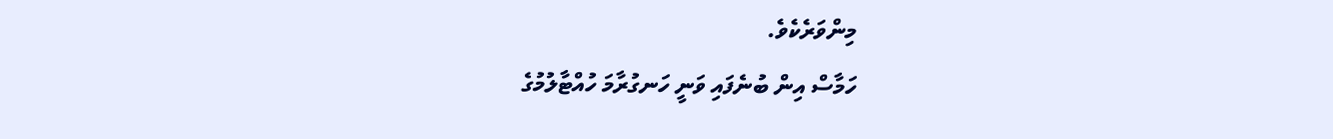މިންވަރެކެވެ.
ހަމާސް އިން ބުނެފައި ވަނީ ހަނގުރާމަ ހުއްޓާލުމުގެ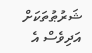ޝަރުޠުތަކަށް އަދިވެސް އެ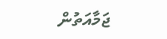ޖަމާއަތުން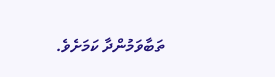ތަބާވަމުންދާ ކަމަށެވެ.